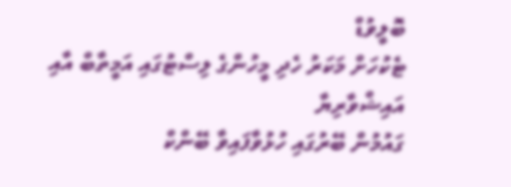ބޮލީވުޑް
ޓެކުހަށް މަކަރު ހެދި މީހުންގެ ލިސްޓުގައި އަމީތާބް އާއި އައިޝްވާރިޔާ
ގައުމުން ބޭރުގައި ހުޅުވާފައިވާ ބޭންކް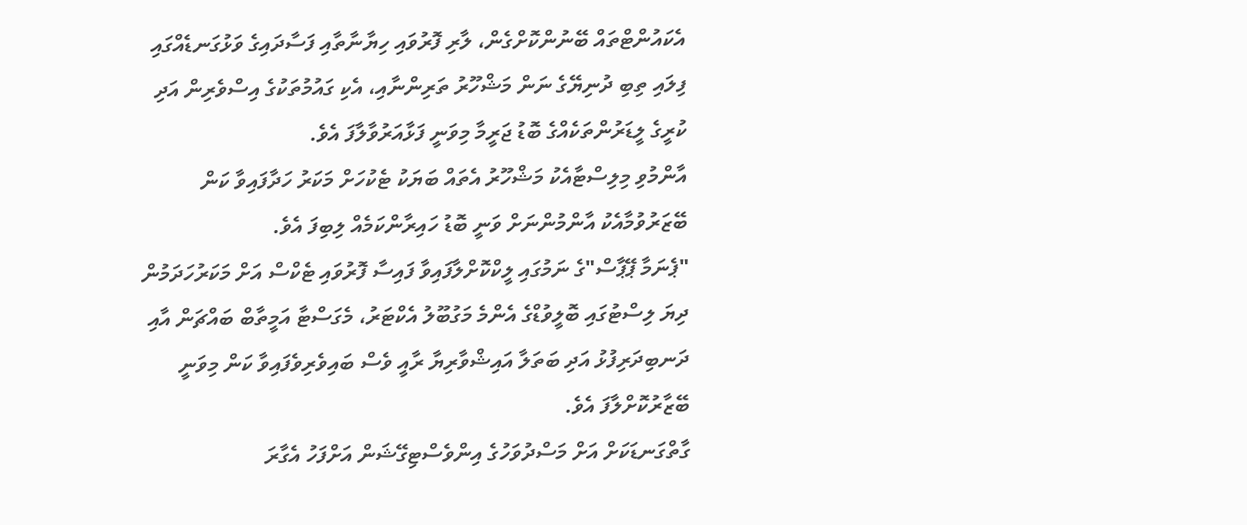އެކައުންޓްތައް ބޭނުންކޮށްގެން، ލާރި ފޮރުވައި ހިޔާނާތާއި ފަސާދައިގެ ވަޅުގަނޑެއްގައި ފިލައި ތިބި ދުނިޔޭގެ ނަން މަޝްހޫރު ތަރިންނާއި، އެކި ގައުމުތަކުގެ އިސްވެރިން އަދި ކުރީގެ ލީޑަރުންތަކެއްގެ ބޮޑު ޖަރީމާ މިވަނީ ފަޅާއަރުވާލާފަ އެވެ.
އާންމުވި މިލިސްޓާއެކު މަޝްހޫރު އެތައް ބަޔަކު ޓެކުހަށް މަކަރު ހަދާފައިވާ ކަން ބޭޒަރުވުމާއެކު އާންމުންނަށް ވަނީ ބޮޑު ހައިރާންކަމެއް ލިބިފަ އެވެ.
"ޕެނަމާ ޕޭޕާސް"ގެ ނަމުގައި ލީކްކޮށްލާފައިވާ ފައިސާ ފޮރުވައި ޓެކްސް އަށް މަކަރުހަދަމުން ދިޔަ ލިސްޓުގައި ބޮލީވުޑްގެ އެންމެ މަގުބޫލު އެކްޓަރު، މެގަސްޓާ އަމީތާބް ބައްޗަން އާއި ދަނބިދަރިފުޅު އަދި ބަތަލާ އައިޝްވާރިޔާ ރާއީ ވެސް ބައިވެރިވެފައިވާ ކަން މިވަނީ ބޭޒާރުކޮށްލާފަ އެވެ.
ގާތްގަނޑަކަށް އަށް މަސްދުވަހުގެ އިންވެސްޓިގޭޝަން އަށްފަހު އެގާރަ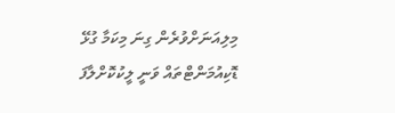މިލިއަނަށްވުރެން ގިނަ މިކަމާ ގުޅޭ ޑޮކިއުމަންޓްތައް ވަނީ ލީކުކޮށްލާފަ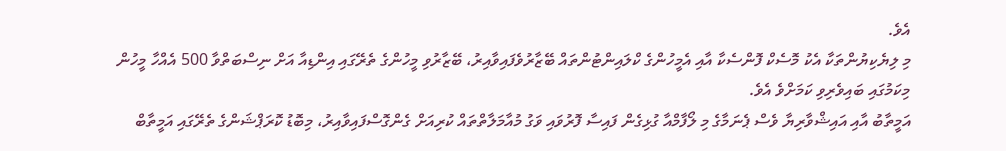އެވެ.
މި ލިޔެކިޔުންތަކާ އެކު މޮސެކް ފޮންސެކާ އާއި އެމީހުންގެ ކްލައިންޓުންތައް ބޭޒާރުވެފައިވާއިރު، ބޭޒާރުވި މީހުންގެ ތެރޭގައި އިންޑިއާ އަށް ނިސްބަތްވާ 500 އެއްހާ މީހުން މިކަމުގައި ބައިވެރިވި ކަމަށްވެ އެވެ.
އަމީތާބު އާއި އައިޝްވާރިޔާ ވެސް ޕެނަމާގެ މި ލޯފާމްއާ ގުޅިގެން ފައިސާ ފޮރުވައި ވަގު މުއާމަލާތްތައް ކުރިއަށް ގެންގޮސްފައިވާއިރު، މިބޮޑު ކޮރަޕްޝަންގެ ތެރޭގައި އަމީތާބް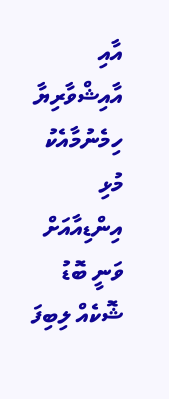އާއި އާއިޝްވާރިޔާ ހިމެނުމާއެކު މުޅި އިންޑިއާއަށް ވަނީ ބޮޑު ޝޮކެއް ލިބިފަ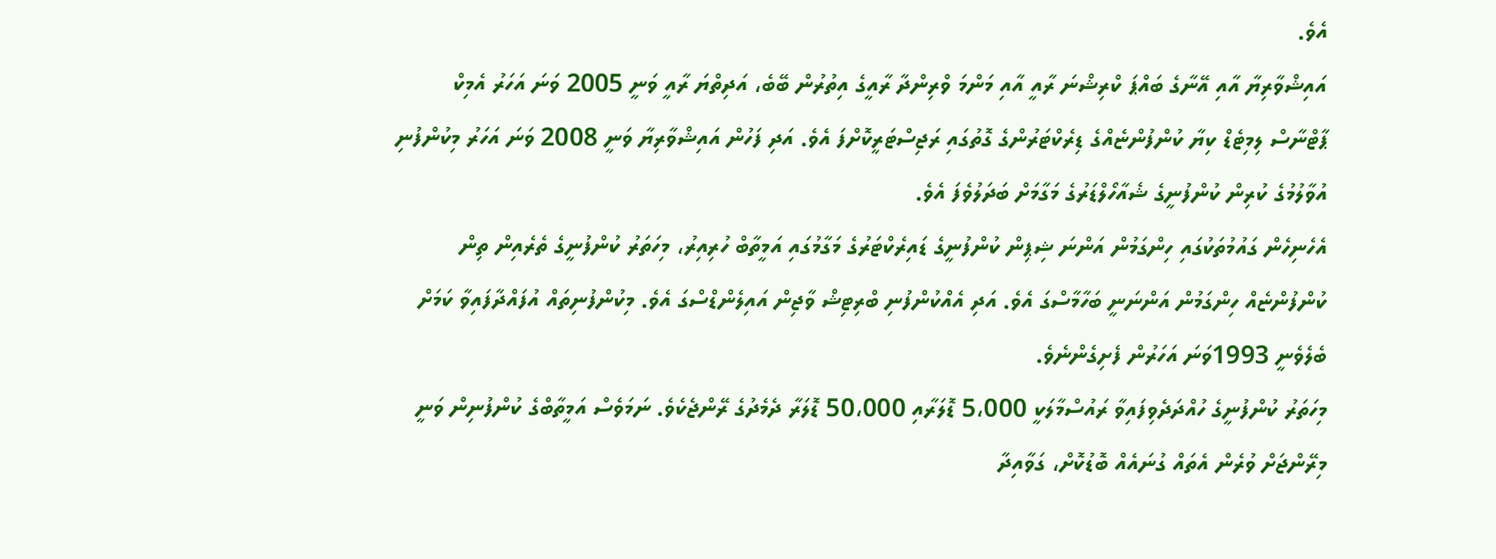އެވެ.
އައިޝްވާރިޔާ އާއި އޭނާގެ ބައްޕަ ކްރިޝްނަ ރާއީ އާއި މަންމަ ވްރިންދާ ރާއީގެ އިތުރުން ބޭބެ، އަދިތްޔަ ރާއީ ވަނީ 2005 ވަނަ އަހަރު އެމިކް ޕާޓްނާސް ލިމިޓެޑް ކިޔާ ކުންފުންޏެއްގެ ޑިރެކްޓަރުންގެ ގޮތުގައި ރަޖިސްޓަރީކޮށްފަ އެވެ. އަދި ފަހުން އައިޝްވާރިޔާ ވަނީ 2008 ވަނަ އަހަރު މިކުންފުނި އުވާލުމުގެ ކުރިން ކުންފުނީގެ ޝެއާހޯލްޑަރުގެ މަގާމަށް ބަދަލުވެފަ އެވެ.
އެހެނިހެން ގައުމުތަކުގައި ހިންގަމުން އަންނަ ޝިޕިން ކުންފުނީގެ ޑައިރެކްޓަރުގެ މަގާމުގައި އަމީތާބް ހުރިއިރު، މިހަތަރު ކުންފުނީގެ ތެރެއިން ތިން ކުންފުންޏެއް ހިންގަމުން އަންނަނީ ބަހާމާސްގަ އެވެ. އަދި އެއްކުންފުނި ބްރިޓިޝް ވާޖިން އައިލެންޑްސްގަ އެވެ. މިކުންފުނިތައް އުފައްދާފައިވާ ކަމަށް ބެލެވެނީ 1993ވަނަ އަހަރުން ފެށިގެންނެވެ.
މިހަތަރު ކުންފުނީގެ ހުއްދަދެވިފައިވާ ރައުސްމާލަކީ 5،000 ޑޮލަރާއި 50،000 ޑޮލަރާ ދެމެދުގެ ރޭންޖެކެވެ. ނަމަވެސް އަމީތާބްގެ ކުންފުނިން ވަނީ މިރޭންޖަށް ވުރެން އެތައް ގުނައެއް ބޮޑުކޮށް، ގަވާއިދާ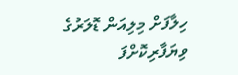ހިލާފަށް މިލިއަން ޑޮލަރުގެ ވިޔަފާރިކޮށްފަ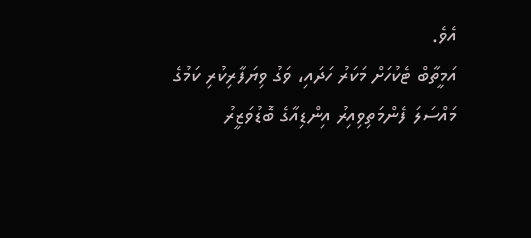އެވެ.
އަމީތާބް ޓެކުހަށް މަކަރު ހަދައި، ވަގު ވިޔަފާރިކުރި ކަމުގެ މައްސަލަ ފެންމަތިވިއިރު އިންޑިއާގެ ބޮޑުވަޒީރު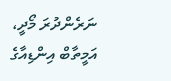ނަރެންދުރަ މޯދީ، އަމީތާބް އިންޑިއާގެ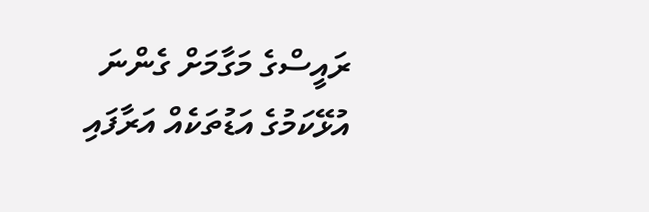ރައީސްގެ މަގާމަށް ގެންނަ އުޅޭކަމުގެ އަޑުތަކެއް އަރާފައި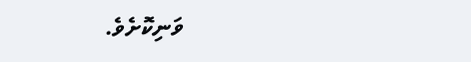ވަނިކޮށެވެ.